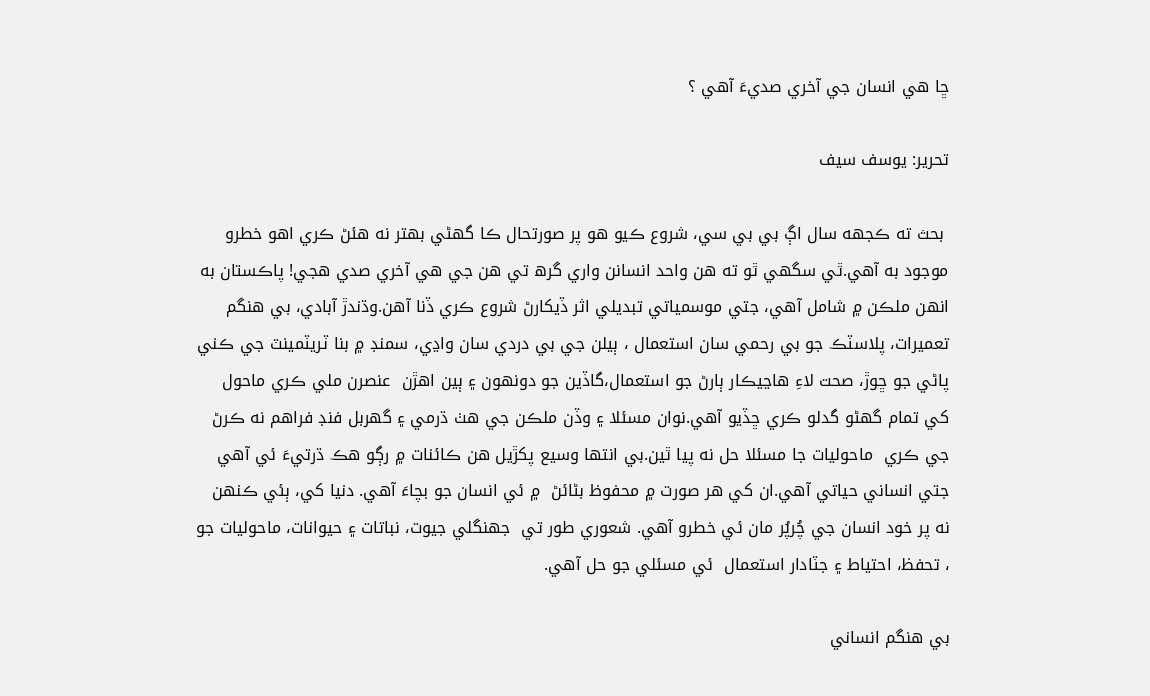ڇا ھي انسان جي آخري صديءَ آھي ؟

تحرير: يوسف سيف

 بحث ته ڪجهه سال اڳ بي بي سي، شروع ڪيو ھو پر صورتحال ڪا گھڻي بھتر نه ھئڻ ڪري اھو خطرو موجود به آهي.ٿي سگهي ٿو ته ھن واحد انسانن واري گرھ تي ھن جي ھي آخري صدي ھجي! پاڪستان به انهن ملڪن ۾ شامل آهي، جتي موسمياتي تبديلي اثر ڏيکارڻ شروع ڪري ڏنا آهن.وڌندڙ آبادي، بي هنگم تعميرات، پلاسٽڪ جو بي رحمي سان استعمال ، ٻيلن جي بي دردي سان واڍي، سمنڊ ۾ بنا ٽريٽمينٽ جي ڪني پاڻي جو ڇوڙ، صحت لاءِ هاڃيڪار ٻارڻ جو استعمال،گاڏين جو دونهون ۽ ٻين اهڙن  عنصرن ملي ڪري ماحول کي تمام گهڻو گدلو ڪري ڇڏيو آهي.نوان مسئلا ۽ وڏن ملڪن جي هٺ ڌرمي ۽ گهربل فنڊ فراهم نه ڪرڻ جي ڪري  ماحوليات جا مسئلا حل نه پيا ٿين.بي انتھا وسيع پکڙيل ھن ڪائنات ۾ رڳو هڪ ڌرتيءَ ئي آهي جتي انساني حياتي آهي.ان کي هر صورت ۾ محفوظ بڻائڻ  ۾ ئي انسان جو بچاءَ آهي. دنيا کي، ٻئي ڪنهن نه پر خود انسان جي چُرپُر مان ئي خطرو آهي. شعوري طور تي  جهنگلي جيوت، نباتات ۽ حيوانات، ماحوليات جو ، تحفظ، احتياط ۽ جٽادار استعمال  ئي مسئلي جو حل آھي.

بي هنگم انساني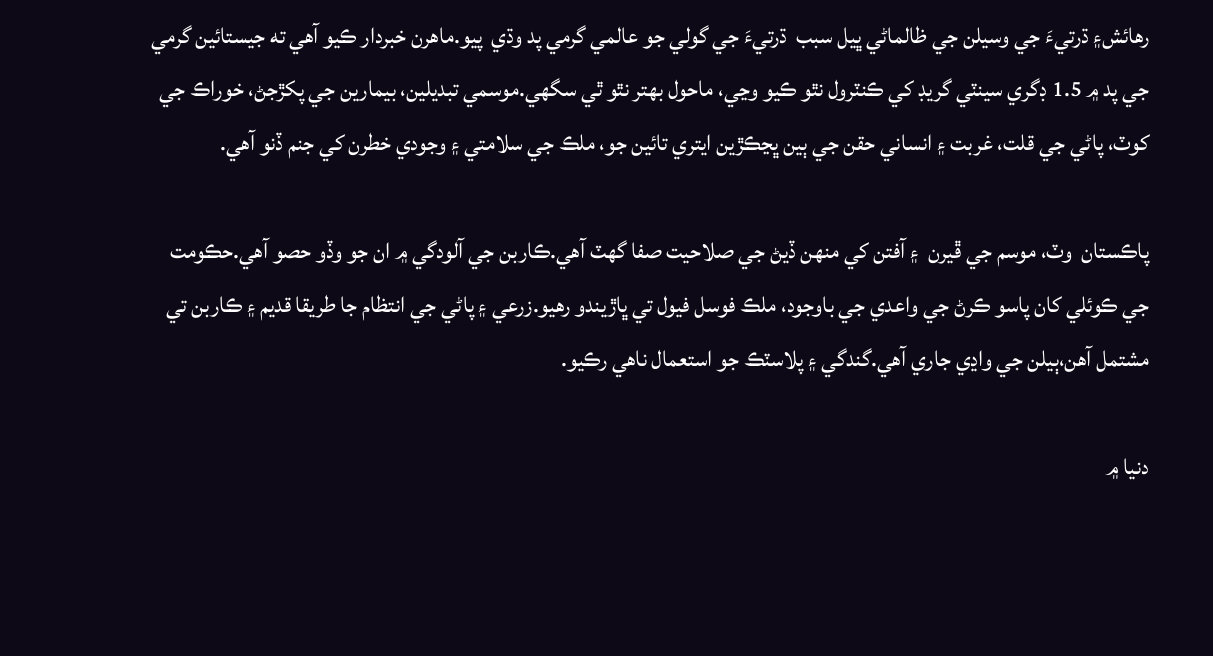رهائش۽ ڌرتيءَ جي وسيلن جي ظالماڻي ڀيل سبب  ڌرتيءَ جي گولي جو عالمي گرمي پد وڌي  پيو.ماهرن خبردار ڪيو آهي ته جيستائين گرمي جي پد ۾ 1.5 ڊگري سينٽي گريڊ کي ڪنٽرول نٿو ڪيو وڃي، ماحول بهتر نٿو ٿي سگهي.موسمي تبديلين، بيمارين جي پکڙجڻ، خوراڪ جي کوٽ، پاڻي جي قلت، غربت ۽ انساني حقن جي ٻين ڀڃڪڙين ايتري تائين جو، ملڪ جي سلامتي ۽ وجودي خطرن کي جنم ڏنو آھي.

پاڪستان  وٽ، موسم جي ڦيرن  ۽ آفتن کي منهن ڏيڻ جي صلاحيت صفا گهٽ آهي.ڪاربن جي آلودگي ۾ ان جو وڏو حصو آهي.حڪومت جي ڪوئلي کان پاسو ڪرڻ جي واعدي جي باوجود، ملڪ فوسل فيول تي ڀاڙيندو رهيو.زرعي ۽ پاڻي جي انتظام جا طريقا قديم ۽ ڪاربن تي مشتمل آهن،ٻيلن جي واڍي جاري آهي.گندگي ۽ پلاسٽڪ جو استعمال ناھي رڪيو.

دنيا ۾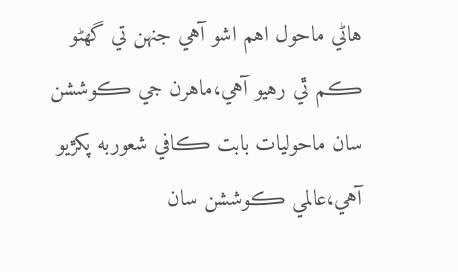هاڻي ماحول اهم اشو آهي جنهن تي گهڻو ڪم ٿي رهيو آهي،ماهرن جي ڪوششن سان ماحوليات بابت ڪافي شعوربه پکڙيو آهي،عالمي ڪوششن سان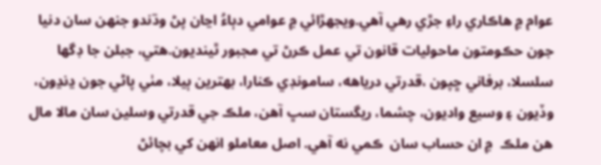عوام ۾ هاڪاري راءِ جڙي رهي آهي.ويجهڙائي ۾ عوامي دٻاءُ اڃان پڻ وڌندو جنهن سان دنيا جون حڪومتون ماحوليات قانون تي عمل ڪرڻ تي مجبور ٿينديون.هتي، جبلن جا ڊگھا سلسلا، برفاني ڇپون ،قدرتي درياهه، سامونڊي ڪنارا، بهترين ٻيلا، مٺي پاڻي جون ڍنڍون، وڏيون ۽ وسيع واديون، چشما، ريگستان سڀ آهن، ملڪ جي قدرتي وسلين سان مالا مال هن ملڪ  ۾ ان حساب سان  ڪمي نه آهي. اصل معاملو انهن کي بچائڻ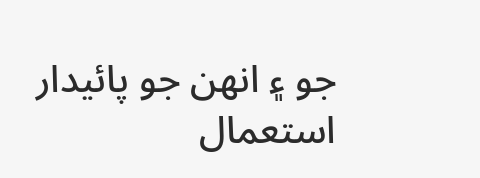جو ۽ انهن جو پائيدار استعمال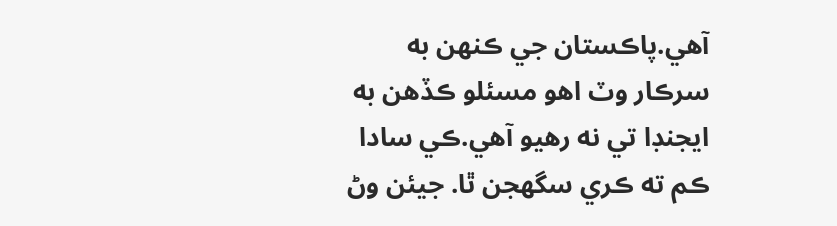آهي.پاڪستان جي ڪنھن به سرڪار وٽ اهو مسئلو ڪڏهن به ايجنڊا تي نه رهيو آهي.ڪي سادا ڪم ته ڪري سگھجن ٿا. جيئن وڻ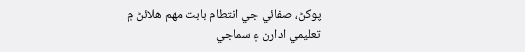پوکڻ، صفائي جي انتطام بابت مهم هلائڻ ۾ تعليمي ادارن ۽ سماجي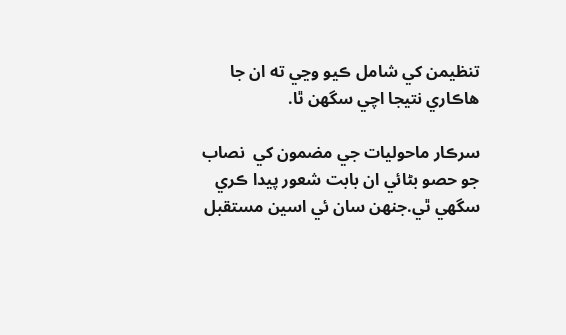تنظيمن کي شامل ڪيو وڃي ته ان جا هاڪاري نتيجا اچي سگهن ٿا.

سرڪار ماحوليات جي مضمون کي  نصاب جو حصو بڻائي ان بابت شعور پيدا ڪري سگھي ٿي.جنهن سان ئي اسين مستقبل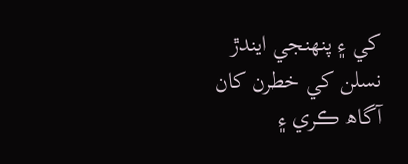کي ۽ پنهنجي ايندڙ نسلن کي خطرن کان  آگاھ ڪري ۽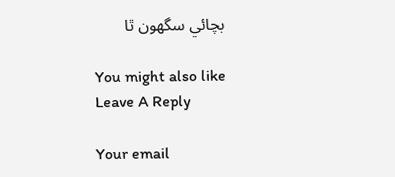بچائي سگهون ٿا

You might also like
Leave A Reply

Your email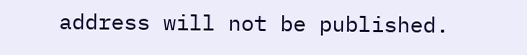address will not be published.